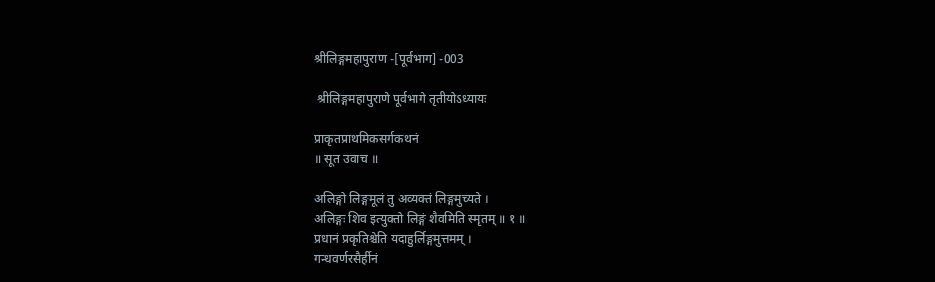श्रीलिङ्गमहापुराण -[पूर्वभाग] -003

 श्रीलिङ्गमहापुराणे पूर्वभागे तृतीयोऽध्यायः

प्राकृतप्राथमिकसर्गकथनं
॥ सूत उवाच ॥

अलिङ्गो लिङ्गमूलं तु अव्यक्तं लिङ्गमुच्यते ।
अलिङ्गः शिव इत्युक्तो लिङ्गं शैवमिति स्मृतम् ॥ १ ॥
प्रधानं प्रकृतिश्चेति यदाहुर्लिङ्गमुत्तमम् ।
गन्धवर्णरसैर्हीनं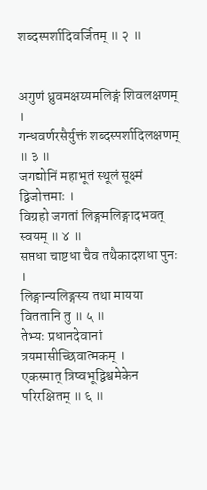शब्दस्पर्शादिवर्जितम् ॥ २ ॥


अगुणं ध्रुवमक्षय्यमलिङ्गं शिवलक्षणम् ।
गन्धवर्णरसैर्युक्तं शब्दस्पर्शादिलक्षणम् ॥ ३ ॥
जगद्योनिं महाभूतं स्थूलं सूक्ष्मं द्विजोत्तमाः ।
विग्रहो जगतां लिङ्गमलिङ्गादभवत् स्वयम् ॥ ४ ॥
सप्तधा चाष्टधा चैव तथैकादशधा पुनः ।
लिङ्गान्यलिङ्गस्य तथा मायया विततानि तु ॥ ५ ॥
तेभ्यः प्रधानदेवानां त्रयमासीच्छिवात्मकम् ।
एकस्मात् त्रिष्वभूद्विश्वमेकेन परिरक्षितम् ॥ ६ ॥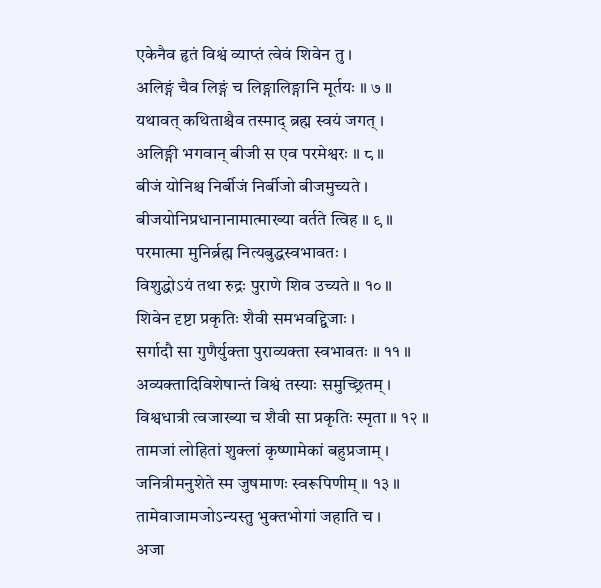एकेनैव हृतं विश्वं व्याप्तं त्वेवं शिवेन तु ।
अलिङ्गं चैव लिङ्गं च लिङ्गालिङ्गानि मूर्तयः ॥ ७ ॥
यथावत् कथिताश्चैव तस्माद् ब्रह्म स्वयं जगत् ।
अलिङ्गी भगवान् बीजी स एव परमेश्वरः ॥ ८ ॥
बीजं योनिश्च निर्बीजं निर्बीजो बीजमुच्यते ।
बीजयोनिप्रधानानामात्माख्या वर्तते त्विह ॥ ९ ॥
परमात्मा मुनिर्ब्रह्म नित्यबुद्धस्वभावतः ।
विशुद्धोऽयं तथा रुद्रः पुराणे शिव उच्यते ॥ १० ॥
शिवेन दृष्टा प्रकृतिः शैवी समभवद्द्विजाः ।
सर्गादौ सा गुणैर्युक्ता पुराव्यक्ता स्वभावतः ॥ ११ ॥
अव्यक्तादिविशेषान्तं विश्वं तस्याः समुच्छ्रितम् ।
विश्वधात्री त्वजाख्या च शैवी सा प्रकृतिः स्मृता ॥ १२ ॥
तामजां लोहितां शुक्लां कृष्णामेकां बहुप्रजाम् ।
जनित्रीमनुशेते स्म जुषमाणः स्वरूपिणीम् ॥ १३ ॥
तामेवाजामजोऽन्यस्तु भुक्तभोगां जहाति च ।
अजा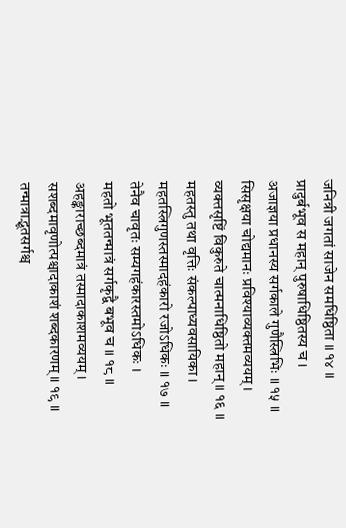जनित्री जगतां साजेन समधिष्ठिता ॥ १४ ॥
प्रादुर्बभूव स महान् पुरुषाधिष्ठितस्य च ।
अजाज्ञया प्रधानस्य सर्गकाले गुणैस्त्रिभिः ॥ १५ ॥
सिसृक्षया चोद्यमानः प्रविश्याव्यक्तमव्ययम् ।
व्यक्तसृष्टिं विकुरुते चात्मनाधिष्ठितो महान् ॥ १६ ॥
महतस्तु तथा वृत्तिः संकल्पाध्यवसायिका ।
महतस्त्रिगुणस्तस्मादहंकारो रजोऽधिकः ॥ १७ ॥
तेनैव चावृतः सम्यगहंकारस्तमोऽधिकः ।
महतो भूततन्मात्रं सर्गकृद्वै बभूव च ॥ १८ ॥
अहङ्काराच्छब्दमात्रं तस्मादाकाशमव्ययम् ।
सशब्दमावृणोत्पश्चादाकाशं शब्दकारणम् ॥ १९ ॥
तन्मात्राद्भूतसर्गश्च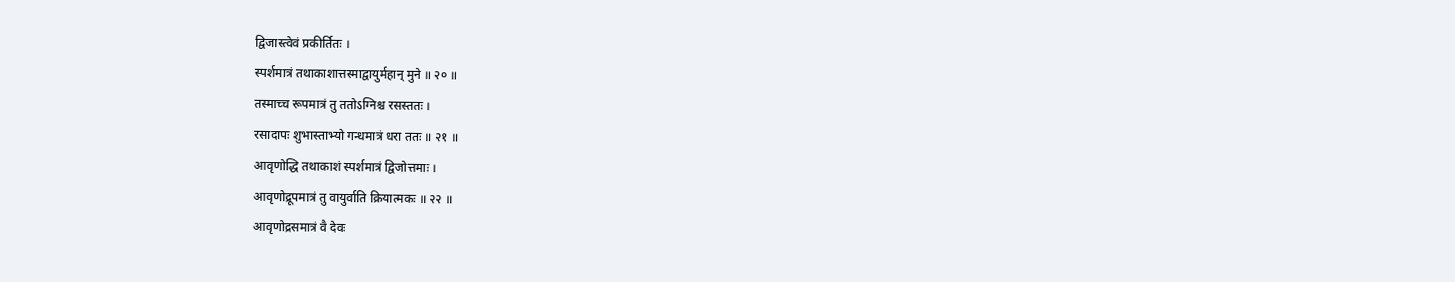द्विजास्त्वेवं प्रकीर्तितः ।
स्पर्शमात्रं तथाकाशात्तस्माद्वायुर्महान् मुने ॥ २० ॥
तस्माच्च रूपमात्रं तु ततोऽग्निश्च रसस्ततः ।
रसादापः शुभास्ताभ्यो गन्धमात्रं धरा ततः ॥ २१ ॥
आवृणोद्धि तथाकाशं स्पर्शमात्रं द्विजोत्तमाः ।
आवृणोद्रूपमात्रं तु वायुर्वाति क्रियात्मकः ॥ २२ ॥
आवृणोद्रसमात्रं वै देवः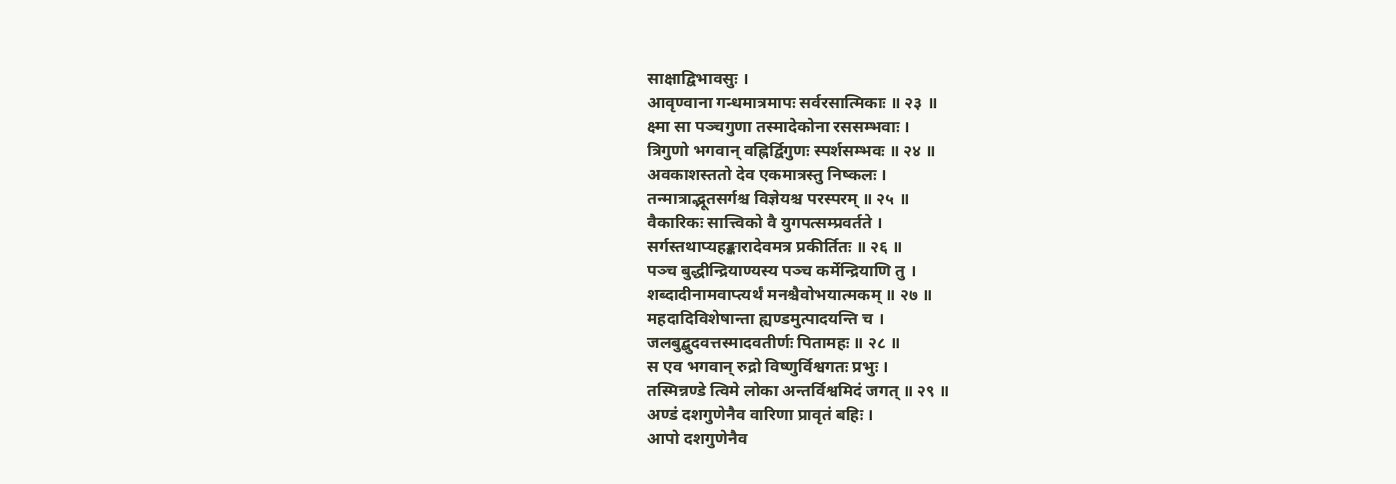साक्षाद्विभावसुः ।
आवृण्वाना गन्धमात्रमापः सर्वरसात्मिकाः ॥ २३ ॥
क्ष्मा सा पञ्चगुणा तस्मादेकोना रससम्भवाः ।
त्रिगुणो भगवान् वह्निर्द्विगुणः स्पर्शसम्भवः ॥ २४ ॥
अवकाशस्ततो देव एकमात्रस्तु निष्कलः ।
तन्मात्राद्भूतसर्गश्च विज्ञेयश्च परस्परम् ॥ २५ ॥
वैकारिकः सात्त्विको वै युगपत्सम्प्रवर्तते ।
सर्गस्तथाप्यहङ्कारादेवमत्र प्रकीर्तितः ॥ २६ ॥
पञ्च बुद्धीन्द्रियाण्यस्य पञ्च कर्मेन्द्रियाणि तु ।
शब्दादीनामवाप्त्यर्थं मनश्चैवोभयात्मकम् ॥ २७ ॥
महदादिविशेषान्ता ह्यण्डमुत्पादयन्ति च ।
जलबुद्बुदवत्तस्मादवतीर्णः पितामहः ॥ २८ ॥
स एव भगवान् रुद्रो विष्णुर्विश्वगतः प्रभुः ।
तस्मिन्नण्डे त्विमे लोका अन्तर्विश्वमिदं जगत् ॥ २९ ॥
अण्डं दशगुणेनैव वारिणा प्रावृतं बहिः ।
आपो दशगुणेनैव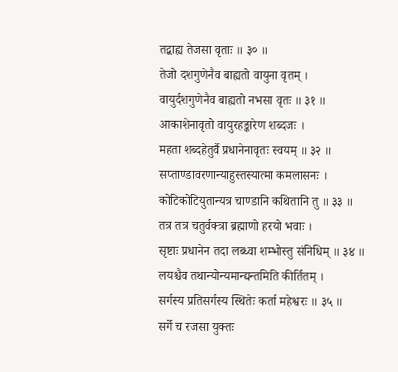तद्बाह्य तेजसा वृताः ॥ ३० ॥
तेजो दशगुणेनैव बाह्यतो वायुना वृतम् ।
वायुर्दशगुणेनैव बाह्यतो नभसा वृतः ॥ ३१ ॥
आकाशेनावृतो वायुरहङ्कारेण शब्दजः ।
महता शब्दहेतुर्वै प्रधानेनावृतः स्वयम् ॥ ३२ ॥
सप्ताण्डावरणान्याहुस्तस्यात्मा कमलासनः ।
कोटिकोटियुतान्यत्र चाण्डानि कथितानि तु ॥ ३३ ॥
तत्र तत्र चतुर्वक्त्रा ब्रह्माणो हरयो भवाः ।
सृष्टाः प्रधानेन तदा लब्ध्वा शम्भोस्तु संनिधिम् ॥ ३४ ॥
लयश्चैव तथान्योन्यमान्द्यन्तमिति कीर्तितम् ।
सर्गस्य प्रतिसर्गस्य स्थितेः कर्ता महेश्वरः ॥ ३५ ॥
सर्गे च रजसा युक्तः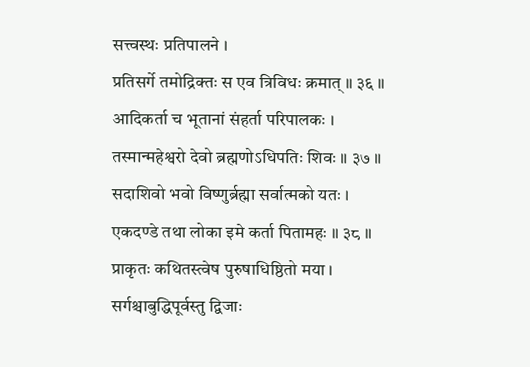सत्त्वस्थः प्रतिपालने ।
प्रतिसर्गे तमोद्रिक्तः स एव त्रिविधः क्रमात् ॥ ३६ ॥
आदिकर्ता च भूतानां संहर्ता परिपालकः ।
तस्मान्महेश्वरो देवो ब्रह्मणोऽधिपतिः शिवः ॥ ३७ ॥
सदाशिवो भवो विष्णुर्ब्रह्मा सर्वात्मको यतः ।
एकदण्डे तथा लोका इमे कर्ता पितामहः ॥ ३८ ॥
प्राकृतः कथितस्त्वेष पुरुषाधिष्ठितो मया ।
सर्गश्चाबुद्धिपूर्वस्तु द्विजाः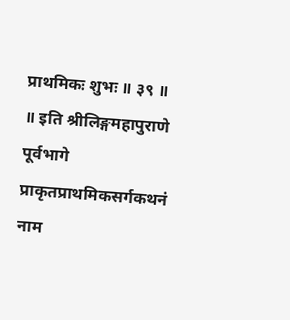प्राथमिकः शुभः ॥ ३९ ॥
॥ इति श्रीलिङ्गमहापुराणे पूर्वभागे प्राकृतप्राथमिकसर्गकथनं नाम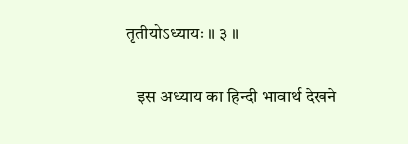तृतीयोऽध्यायः ॥ ३ ॥

   इस अध्याय का हिन्दी भावार्थ देखने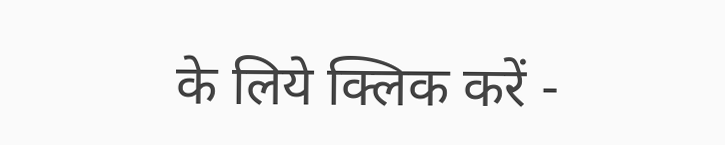के लिये क्लिक करें -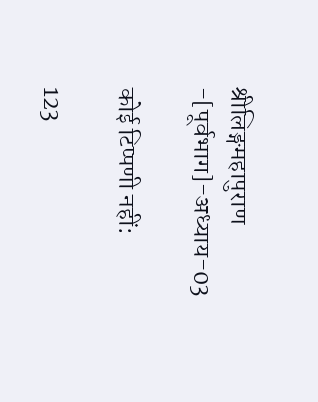श्रीलिङ्गमहापुराण -[पूर्वभाग]-अध्याय-03

कोई टिप्पणी नहीं:

123